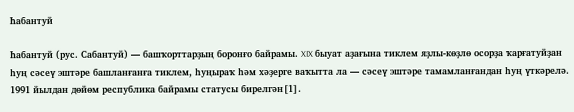Һабантуй

Һабантуй (рус. Сабантуй) — башҡорттарҙың боронғо байрамы. XIX быуат аҙағына тиклем яҙлы‑көҙлө осорҙа ҡарғатуйҙан һуң сәсеү эштәре башланғанға тиклем, һуңыраҡ һәм хәҙерге ваҡытта ла — сәсеү эштәре тамамланғандан һуң үткәрелә. 1991 йылдан дөйөм республика байрамы статусы бирелгән[1].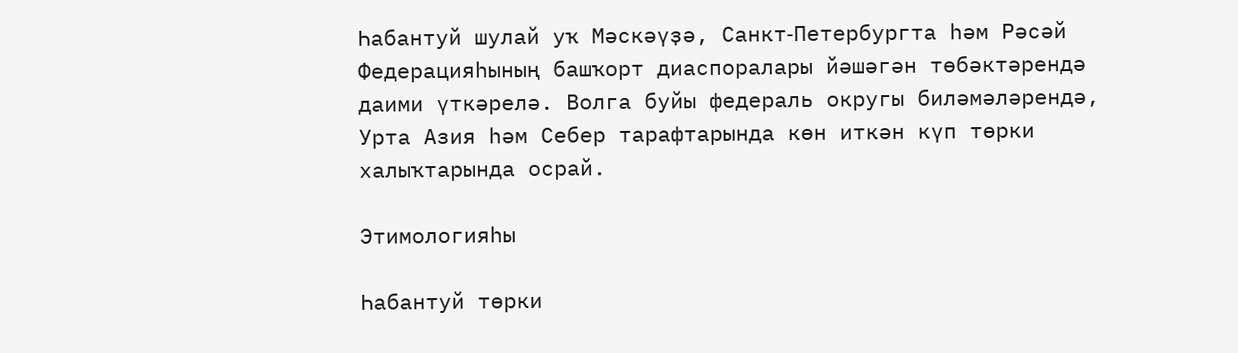Һабантуй шулай уҡ Мәскәүҙә, Санкт‑Петербургта һәм Рәсәй Федерацияһының башҡорт диаспоралары йәшәгән төбәктәрендә даими үткәрелә. Волга буйы федераль округы биләмәләрендә, Урта Азия һәм Себер тарафтарында көн иткән күп төрки халыҡтарында осрай.

Этимологияһы

Һабантуй төрки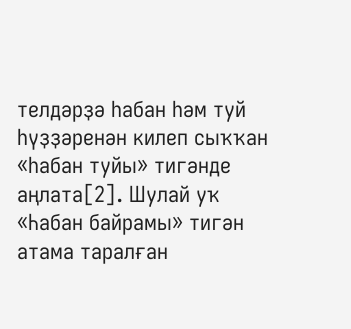телдәрҙә һабан һәм туй һүҙҙәренән килеп сыҡҡан «һабан туйы» тигәнде аңлата[2]. Шулай уҡ «Һабан байрамы» тигән атама таралған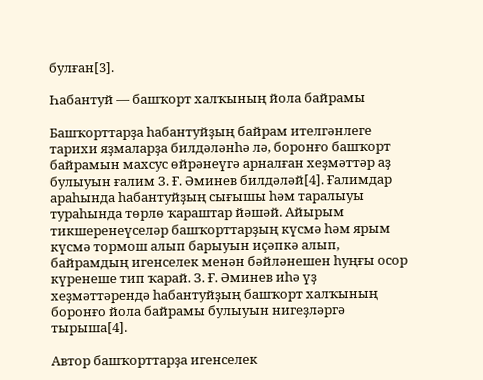булған[3].

Һабантуй — башҡорт халҡының йола байрамы

Башҡорттарҙа һабантуйҙың байрам ителгәнлеге тарихи яҙмаларҙа билдәләнһә лә, боронғо башҡорт байрамын махсус өйрәнеүгә арналған хеҙмәттәр аҙ булыуын ғалим З. Ғ. Әминев билдәләй[4]. Ғалимдар араһында һабантуйҙың сығышы һәм таралыуы тураһында төрлө ҡараштар йәшәй. Айырым тикшеренеүселәр башҡорттарҙың күсмә һәм ярым күсмә тормош алып барыуын иҫәпкә алып, байрамдың игенселек менән бәйләнешен һуңғы осор күренеше тип ҡарай. З. Ғ. Әминев иһә үҙ хеҙмәттәрендә һабантуйҙың башҡорт халҡының боронғо йола байрамы булыуын нигеҙләргә тырыша[4].

Автор башҡорттарҙа игенселек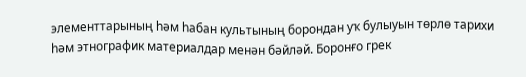элементтарының һәм һабан культының борондан уҡ булыуын төрлө тарихи һәм этнографик материалдар менән бәйләй. Боронғо грек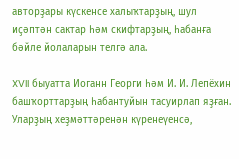авторҙары күскенсе халыҡтарҙың, шул иҫәптән сактар һәм скифтарҙың, һабанға бәйле йолаларын телгә ала.

XVII быуатта Иоганн Георги һәм И. И. Лепёхин башҡорттарҙың һабантуйын тасуирлап яҙған. Уларҙың хеҙмәттәренән күренеүенсә,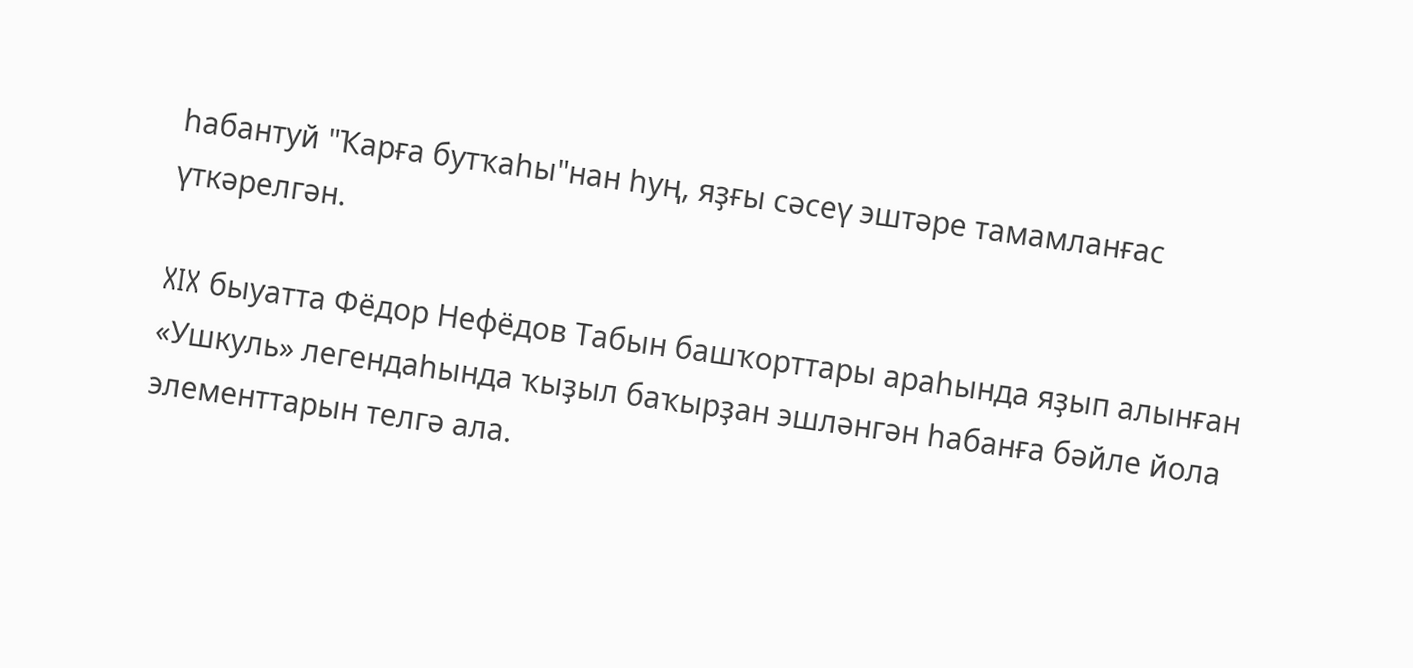һабантуй "Ҡарға бутҡаһы"нан һуң, яҙғы сәсеү эштәре тамамланғас үткәрелгән.

XIX быуатта Фёдор Нефёдов Табын башҡорттары араһында яҙып алынған «Ушкуль» легендаһында ҡыҙыл баҡырҙан эшләнгән һабанға бәйле йола элементтарын телгә ала.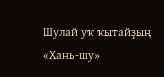Шулай уҡ ҡытайҙың «Хань-шу»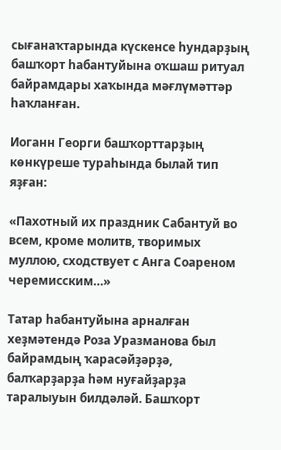сығанаҡтарында күскенсе һундарҙың башҡорт һабантуйына оҡшаш ритуал байрамдары хаҡында мәғлүмәттәр һаҡланған.

Иоганн Георги башҡорттарҙың көнкүреше тураһында былай тип яҙған:

«Пахотный их праздник Сабантуй во всем, кроме молитв, творимых муллою, сходствует с Анга Соареном черемисским…»

Татар һабантуйына арналған хеҙмәтендә Роза Уразманова был байрамдың ҡарасәйҙәрҙә, балҡарҙарҙа һәм нуғайҙарҙа таралыуын билдәләй. Башҡорт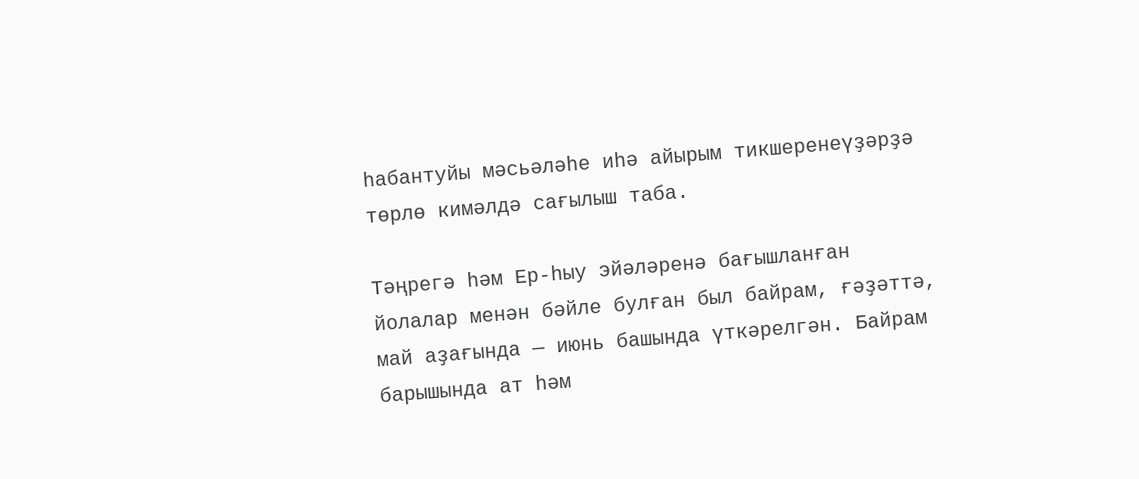һабантуйы мәсьәләһе иһә айырым тикшеренеүҙәрҙә төрлө кимәлдә сағылыш таба.

Тәңрегә һәм Ер-һыу эйәләренә бағышланған йолалар менән бәйле булған был байрам, ғәҙәттә, май аҙағында — июнь башында үткәрелгән. Байрам барышында ат һәм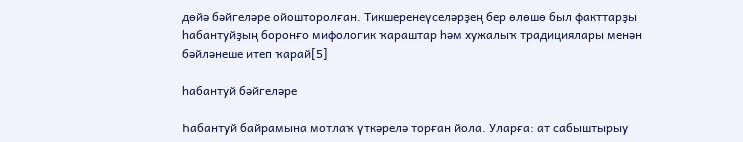дөйә бәйгеләре ойошторолған. Тикшеренеүселәрҙең бер өлөшө был факттарҙы һабантуйҙың боронғо мифологик ҡараштар һәм хужалыҡ традициялары менән бәйләнеше итеп ҡарай[5]

һабантуй бәйгеләре

Һабантуй байрамына мотлаҡ үткәрелә торған йола. Уларға: ат сабыштырыу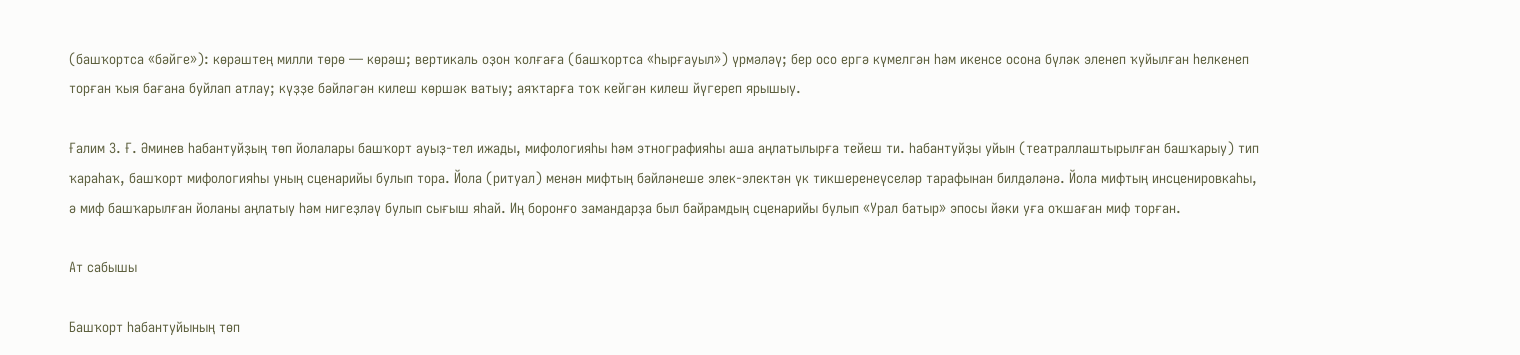(башҡортса «бәйге»): көрәштең милли төрө — көрәш; вертикаль оҙон ҡолғаға (башҡортса «һырғауыл») үрмәләү; бер осо ергә күмелгән һәм икенсе осона бүләк эленеп ҡуйылған һелкенеп торған ҡыя бағана буйлап атлау; күҙҙе бәйләгән килеш көршәк ватыу; аяҡтарға тоҡ кейгән килеш йүгереп ярышыу.

Ғалим З. Ғ. Әминев һабантуйҙың төп йолалары башҡорт ауыҙ-тел ижады, мифологияһы һәм этнографияһы аша аңлатылырға тейеш ти. һабантуйҙы уйын (театраллаштырылған башҡарыу) тип ҡараһаҡ, башҡорт мифологияһы уның сценарийы булып тора. Йола (ритуал) менән мифтың бәйләнеше элек-электән үк тикшеренеүселәр тарафынан билдәләнә. Йола мифтың инсценировкаһы, ә миф башҡарылған йоланы аңлатыу һәм нигеҙләү булып сығыш яһай. Иң боронғо замандарҙа был байрамдың сценарийы булып «Урал батыр» эпосы йәки уға оҡшаған миф торған.

Ат сабышы

Башҡорт һабантуйының төп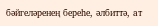бәйгеләренең береһе, әлбиттә, ат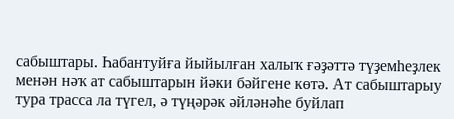сабыштары. Һабантуйға йыйылған халыҡ ғәҙәттә түҙемһеҙлек менән нәҡ ат сабыштарын йәки бәйгене көтә. Ат сабыштарыу тура трасса ла түгел, ә түңәрәк әйләнәһе буйлап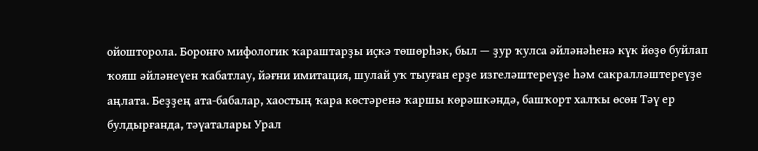ойошторола. Боронғо мифологик ҡараштарҙы иҫкә төшөрһәк, был — ҙур ҡулса әйләнәһенә күк йөҙө буйлап ҡояш әйләнеүен ҡабатлау, йәғни имитация, шулай уҡ тыуған ерҙе изгеләштереүҙе һәм сакралләштереүҙе аңлата. Беҙҙең ата-бабалар, хаостың ҡара көстәренә ҡаршы көрәшкәндә, башҡорт халҡы өсөн Тәү ер булдырғанда, тәүаталары Урал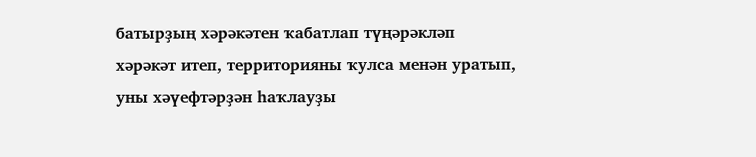батырҙың хәрәкәтен ҡабатлап түңәрәкләп хәрәкәт итеп, территорияны ҡулса менән уратып, уны хәүефтәрҙән һаҡлауҙы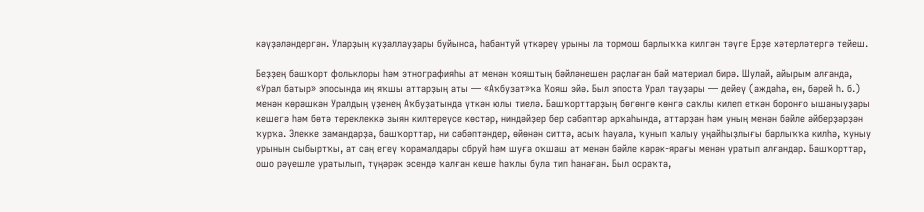кәүҙәләндергән. Уларҙың күҙаллауҙары буйынса, һабантуй үткәреү урыны ла тормош барлыҡҡа килгән тәүге Ерҙе хәтерләтергә тейеш.

Беҙҙең башҡорт фольклоры һәм этнографияһы ат менән ҡояштың бәйләнешен раҫлаған бай материал бирә. Шулай, айырым алғанда, «Урал батыр» эпосында иң яҡшы аттарҙың аты — «Аҡбузат»ҡа Ҡояш эйә. Был эпоста Урал тауҙары — дейеү (аждаһа, ен, бәрей һ. б.) менән көрәшкән Уралдың үҙенең Аҡбуҙатында үткән юлы тиелә. Башҡорттарҙың бөгөнгө көнгә саҡлы килеп еткән боронғо ышаныуҙары кешегә һәм бөтә тереклеккә зыян килтереүсе көстәр, ниндәйҙер бер сәбәптәр арҡаһында, аттарҙан һәм уның менән бәйле әйберҙәрҙән ҡурҡа. Элекке замандарҙа, башҡорттар, ни сәбәптәндер, өйөнән ситтә, асыҡ һауала, ҡунып ҡалыу уңайһыҙлығы барлыҡҡа килһә, ҡуныу урынын сыбыртҡы, ат саң егеү ҡорамалдары сбруй һәм шуға оҡшаш ат менән бәйле кәрәк-ярағы менән уратып алғандар. Башҡорттар, ошо рәүешле уратылып, түңәрәк эсендә ҡалған кеше һаҡлы була тип һанаған. Был осраҡта,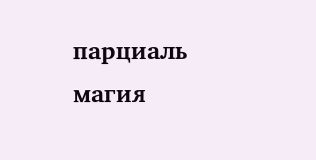парциаль магия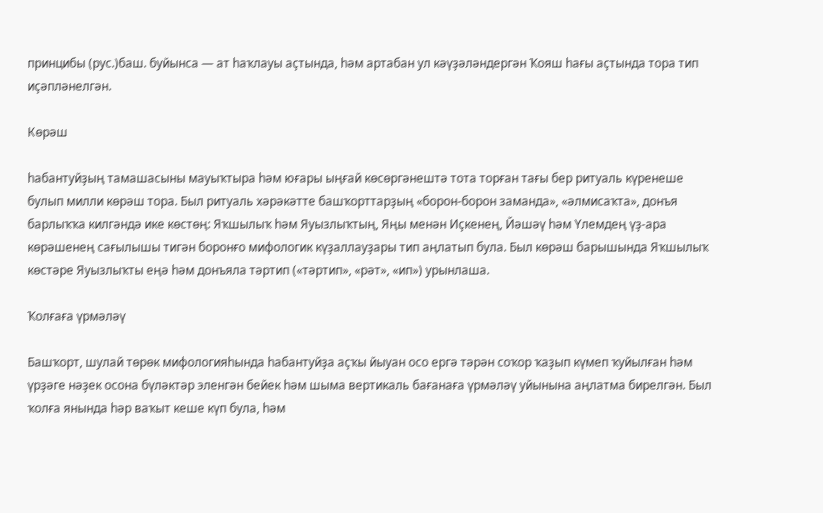принцибы (рус.)баш. буйынса — ат һаҡлауы аҫтында, һәм артабан ул кәүҙәләндергән Ҡояш һағы аҫтында тора тип иҫәпләнелгән.

Көрәш

һабантуйҙың тамашасыны мауыҡтыра һәм юғары ыңғай көсөргәнештә тота торған тағы бер ритуаль күренеше булып милли көрәш тора. Был ритуаль хәрәкәтте башҡорттарҙың «борон-борон заманда», «әлмисаҡта», донъя барлыҡҡа килгәндә ике көстөң: Яҡшылыҡ һәм Яуызлыҡтың, Яңы менән Иҫкенең, Йәшәү һәм Үлемдең үҙ-ара көрәшенең сағылышы тигән боронғо мифологик күҙаллауҙары тип аңлатып була. Был көрәш барышында Яҡшылыҡ көстәре Яуызлыҡты еңә һәм донъяла тәртип («тәртип», «рәт», «ип») урынлаша.

Ҡолғаға үрмәләү

Башҡорт, шулай төрөк мифологияһында һабантуйҙа аҫҡы йыуан осо ергә тәрән соҡор ҡаҙып күмеп ҡуйылған һәм үрҙәге нәҙек осона бүләктәр эленгән бейек һәм шыма вертикаль бағанаға үрмәләү уйынына аңлатма бирелгән. Был ҡолға янында һәр ваҡыт кеше күп була, һәм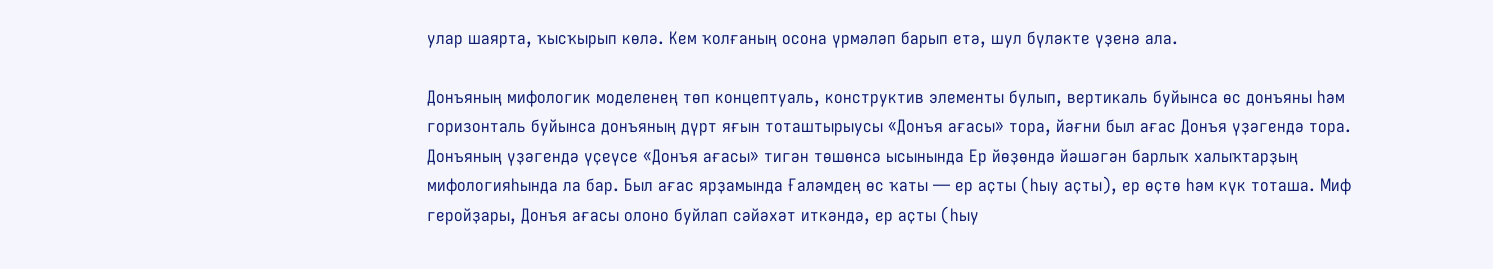улар шаярта, ҡысҡырып көлә. Кем ҡолғаның осона үрмәләп барып етә, шул бүләкте үҙенә ала.

Донъяның мифологик моделенең төп концептуаль, конструктив элементы булып, вертикаль буйынса өс донъяны һәм горизонталь буйынса донъяның дүрт яғын тоташтырыусы «Донъя ағасы» тора, йәғни был ағас Донъя үҙәгендә тора. Донъяның үҙәгендә үҫеүсе «Донъя ағасы» тигән төшөнсә ысынында Ер йөҙөндә йәшәгән барлыҡ халыҡтарҙың мифологияһында ла бар. Был ағас ярҙамында Ғаләмдең өс ҡаты — ер аҫты (һыу аҫты), ер өҫтө һәм күк тоташа. Миф геройҙары, Донъя ағасы олоно буйлап сәйәхәт иткәндә, ер аҫты (һыу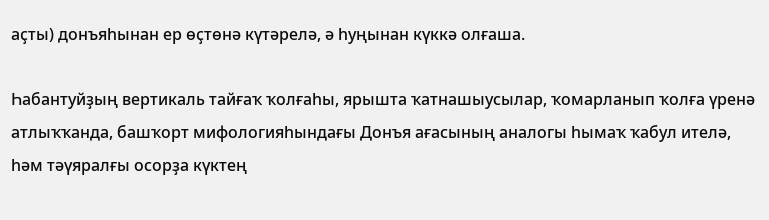аҫты) донъяһынан ер өҫтөнә күтәрелә, ә һуңынан күккә олғаша.

Һабантуйҙың вертикаль тайғаҡ ҡолғаһы, ярышта ҡатнашыусылар, ҡомарланып ҡолға үренә атлыҡҡанда, башҡорт мифологияһындағы Донъя ағасының аналогы һымаҡ ҡабул ителә, һәм тәүяралғы осорҙа күктең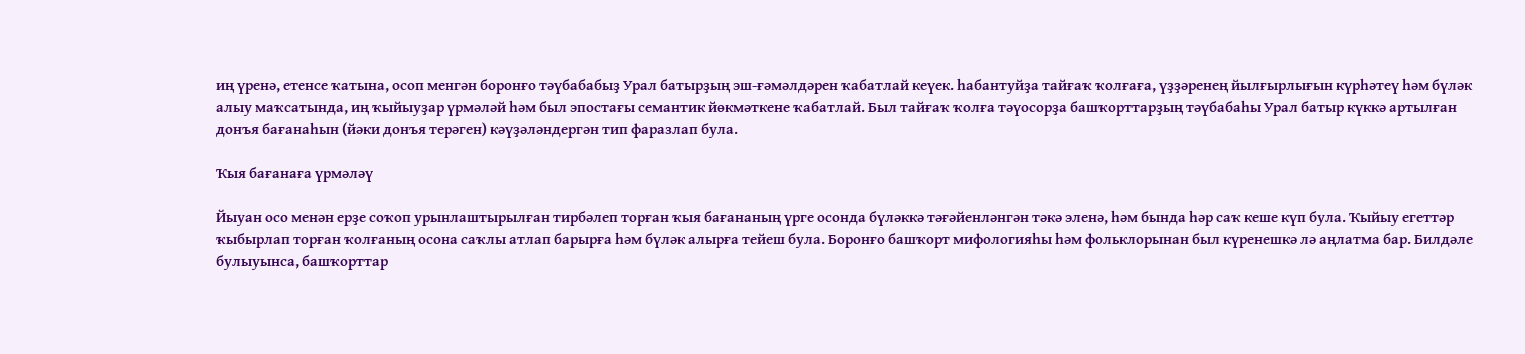иң үренә, етенсе ҡатына, осоп менгән боронғо тәүбабабыҙ Урал батырҙың эш-ғәмәлдәрен ҡабатлай кеүек. һабантуйҙа тайғаҡ ҡолғаға, үҙҙәренең йылғырлығын күрһәтеү һәм бүләк алыу маҡсатында, иң ҡыйыуҙар үрмәләй һәм был эпостағы семантик йөкмәткене ҡабатлай. Был тайғаҡ ҡолға тәүосорҙа башҡорттарҙың тәүбабаһы Урал батыр күккә артылған донъя бағанаһын (йәки донъя терәген) кәүҙәләндергән тип фаразлап була.

Ҡыя бағанаға үрмәләү

Йыуан осо менән ерҙе соҡоп урынлаштырылған тирбәлеп торған ҡыя бағананың үрге осонда бүләккә тәғәйенләнгән тәкә эленә, һәм бында һәр саҡ кеше күп була. Ҡыйыу егеттәр ҡыбырлап торған ҡолғаның осона саҡлы атлап барырға һәм бүләк алырға тейеш була. Боронғо башҡорт мифологияһы һәм фольклорынан был күренешкә лә аңлатма бар. Билдәле булыуынса, башҡорттар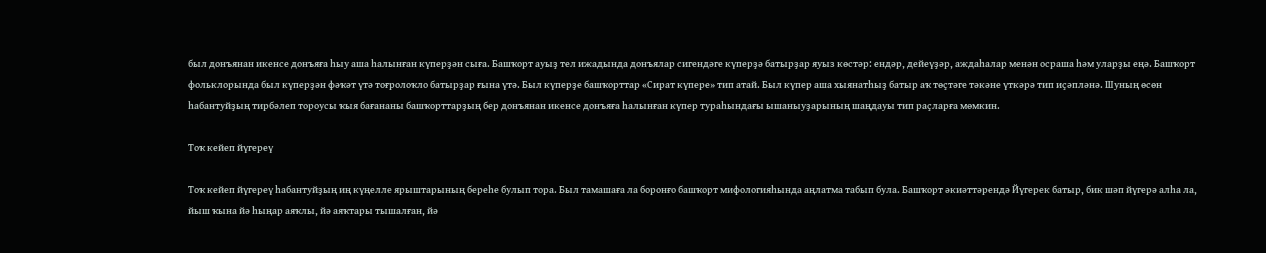был донъянан икенсе донъяға һыу аша һалынған күперҙән сыға. Башҡорт ауыҙ тел ижадында донъялар сигендәге күперҙә батырҙар яуыз көстәр: ендәр, дейеүҙәр, аждаһалар менән осраша һәм уларҙы еңә. Башҡорт фольклорында был күперҙән фәҡәт үтә тоғролоҡло батырҙар ғына үтә. Был күперҙе башҡорттар «Сират күпере» тип атай. Был күпер аша хыянатһыҙ батыр аҡ төҫтәге тәкәне үткәрә тип иҫәпләнә. Шуның өсөн һабантуйҙың тирбәлеп тороусы ҡыя бағананы башҡорттарҙың бер донъянан икенсе донъяға һалынған күпер тураһындағы ышаныуҙарының шаңдауы тип раҫларға мөмкин.

Тоҡ кейеп йүгереү

Тоҡ кейеп йүгереү һабантуйҙың иң күңелле ярыштарының береһе булып тора. Был тамашаға ла боронғо башҡорт мифологияһында аңлатма табып була. Башҡорт әкиәттәрендә Йүгерек батыр, бик шәп йүгерә алһа ла, йыш ҡына йә һыңар аяҡлы, йә аяҡтары тышалған, йә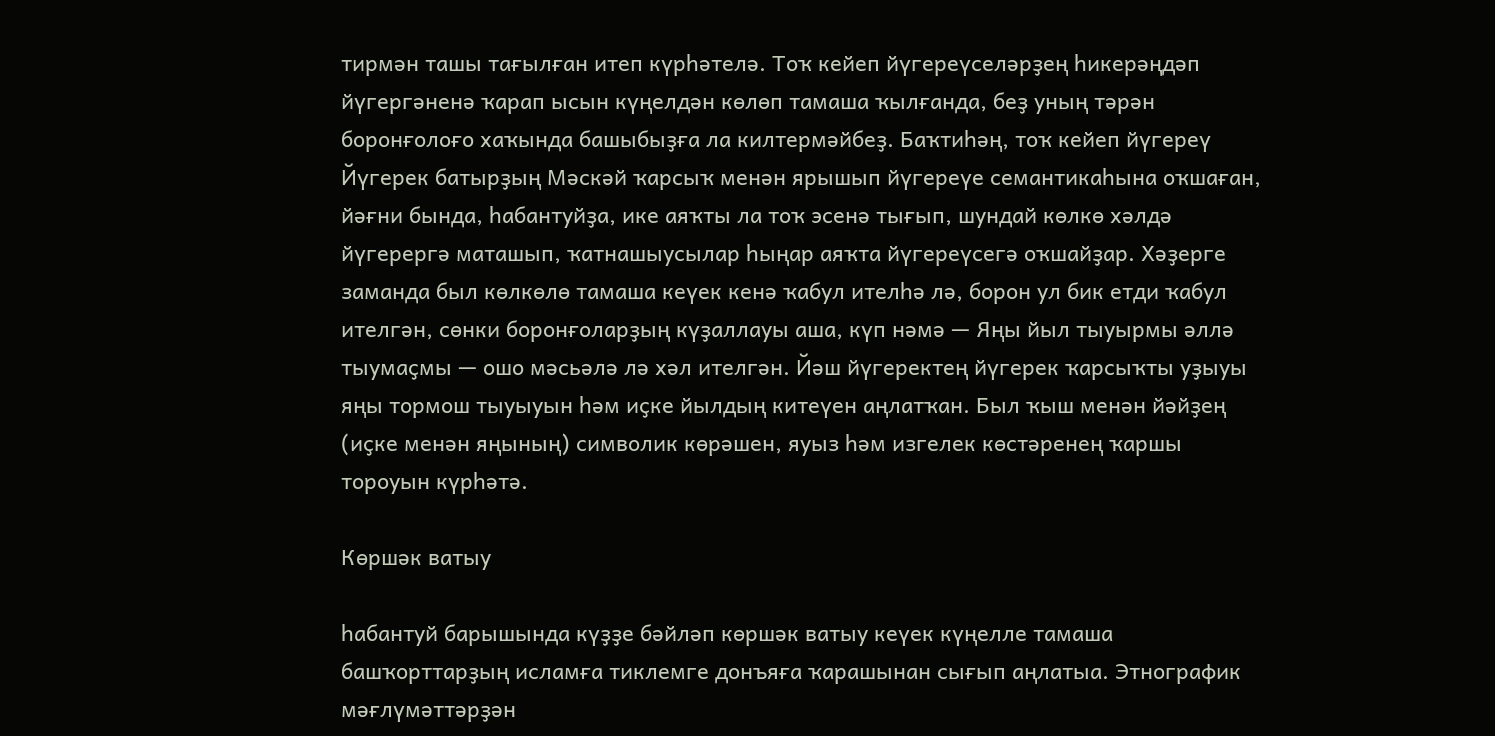тирмән ташы тағылған итеп күрһәтелә. Тоҡ кейеп йүгереүселәрҙең һикерәңдәп йүгергәненә ҡарап ысын күңелдән көлөп тамаша ҡылғанда, беҙ уның тәрән боронғолоғо хаҡында башыбыҙға ла килтермәйбеҙ. Баҡтиһәң, тоҡ кейеп йүгереү Йүгерек батырҙың Мәскәй ҡарсыҡ менән ярышып йүгереүе семантикаһына оҡшаған, йәғни бында, һабантуйҙа, ике аяҡты ла тоҡ эсенә тығып, шундай көлкө хәлдә йүгерергә маташып, ҡатнашыусылар һыңар аяҡта йүгереүсегә оҡшайҙар. Хәҙерге заманда был көлкөлө тамаша кеүек кенә ҡабул ителһә лә, борон ул бик етди ҡабул ителгән, сөнки боронғоларҙың күҙаллауы аша, күп нәмә — Яңы йыл тыуырмы әллә тыумаҫмы — ошо мәсьәлә лә хәл ителгән. Йәш йүгеректең йүгерек ҡарсыҡты уҙыуы яңы тормош тыуыуын һәм иҫке йылдың китеүен аңлатҡан. Был ҡыш менән йәйҙең (иҫке менән яңының) символик көрәшен, яуыз һәм изгелек көстәренең ҡаршы тороуын күрһәтә.

Көршәк ватыу

һабантуй барышында күҙҙе бәйләп көршәк ватыу кеүек күңелле тамаша башҡорттарҙың исламға тиклемге донъяға ҡарашынан сығып аңлатыа. Этнографик мәғлүмәттәрҙән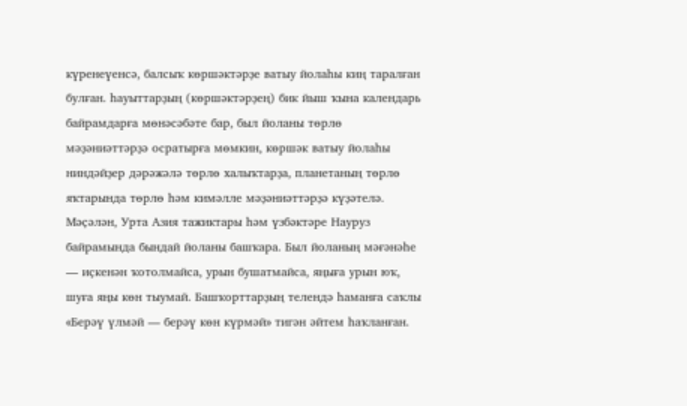күренеүенсә, балсыҡ көршәктәрҙе ватыу йолаһы киң таралған булған. һауыттарҙың (көршәктәрҙең) бик йыш ҡына календарь байрамдарға мөнәсәбәте бар, был йоланы төрлө мәҙәниәттәрҙә осратырға мөмкин, көршәк ватыу йолаһы ниндәйҙер дәрәжәлә төрлө халыҡтарҙа, планетаның төрлө яҡтарында төрлө һәм кимәлле мәҙәниәттәрҙә күҙәтелә. Мәҫәлән, Урта Азия тажиктары һәм үзбәктәре Науруз байрамында бындай йоланы башҡара. Был йоланың мәғәнәһе — иҫкенән ҡотолмайса, урын бушатмайса, яңыға урын юҡ, шуға яңы көн тыумай. Башҡорттарҙың телендә һаманға саҡлы «Берәү үлмәй — берәү көн күрмәй» тигән әйтем һаҡланған.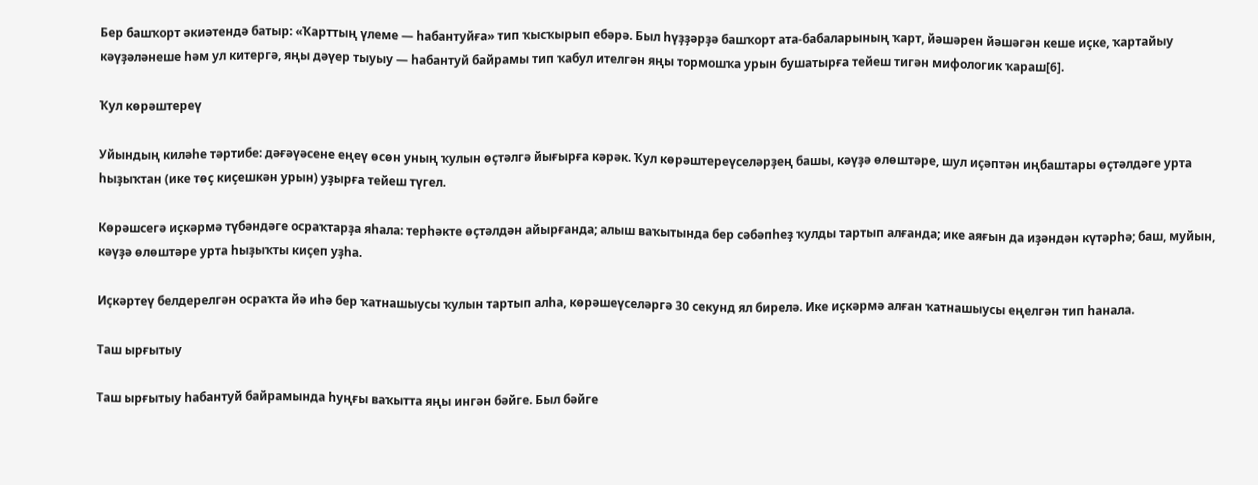Бер башҡорт әкиәтендә батыр: «Ҡарттың үлеме — һабантуйға» тип ҡысҡырып ебәрә. Был һүҙҙәрҙә башҡорт ата-бабаларының ҡарт, йәшәрен йәшәгән кеше иҫке, ҡартайыу кәүҙәләнеше һәм ул китергә, яңы дәүер тыуыу — һабантуй байрамы тип ҡабул ителгән яңы тормошҡа урын бушатырға тейеш тигән мифологик ҡараш[6].

Ҡул көрәштереү

Уйындың киләһе тәртибе: дәғәүәсене еңеү өсөн уның ҡулын өҫтәлгә йығырға кәрәк. Ҡул көрәштереүселәрҙең башы, кәүҙә өлөштәре, шул иҫәптән иңбаштары өҫтәлдәге урта һыҙыҡтан (ике төҫ киҫешкән урын) уҙырға тейеш түгел.

Көрәшсегә иҫкәрмә түбәндәге осраҡтарҙа яһала: терһәкте өҫтәлдән айырғанда; алыш ваҡытында бер сәбәпһеҙ ҡулды тартып алғанда; ике аяғын да иҙәндән күтәрһә; баш, муйын, кәүҙә өлөштәре урта һыҙыҡты киҫеп уҙһа.

Иҫкәртеү белдерелгән осраҡта йә иһә бер ҡатнашыусы ҡулын тартып алһа, көрәшеүселәргә 30 секунд ял бирелә. Ике иҫкәрмә алған ҡатнашыусы еңелгән тип һанала.

Таш ырғытыу

Таш ырғытыу һабантуй байрамында һуңғы ваҡытта яңы ингән бәйге. Был бәйге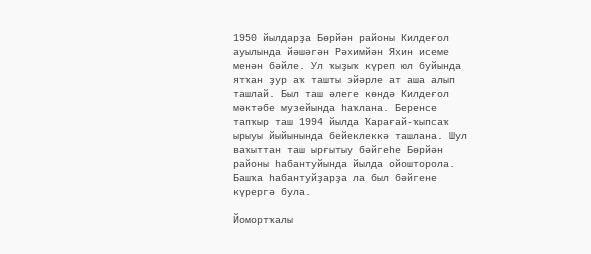1950 йылдарҙа Бөрйән районы Килдеғол ауылында йәшәгән Рәхимйән Яхин исеме менән бәйле. Ул ҡыҙыҡ күреп юл буйында ятҡан ҙур аҡ ташты эйәрле ат аша алып ташлай. Был таш әлеге көндә Килдеғол мәктәбе музейында һаҡлана. Беренсе тапҡыр таш 1994 йылда Ҡарағай-ҡыпсаҡ ырыуы йыйынында бейеклеккә ташлана. Шул ваҡыттан таш ырғытыу бәйгеһе Бөрйән районы һабантуйында йылда ойошторола. Башҡа һабантуйҙарҙа ла был бәйгене күрергә була.

Йомортҡалы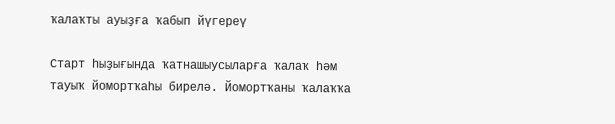ҡалаҡты ауыҙға ҡабып йүгереү

Старт һыҙығында ҡатнашыусыларға ҡалаҡ һәм тауыҡ йомортҡаһы бирелә. Йомортҡаны ҡалаҡҡа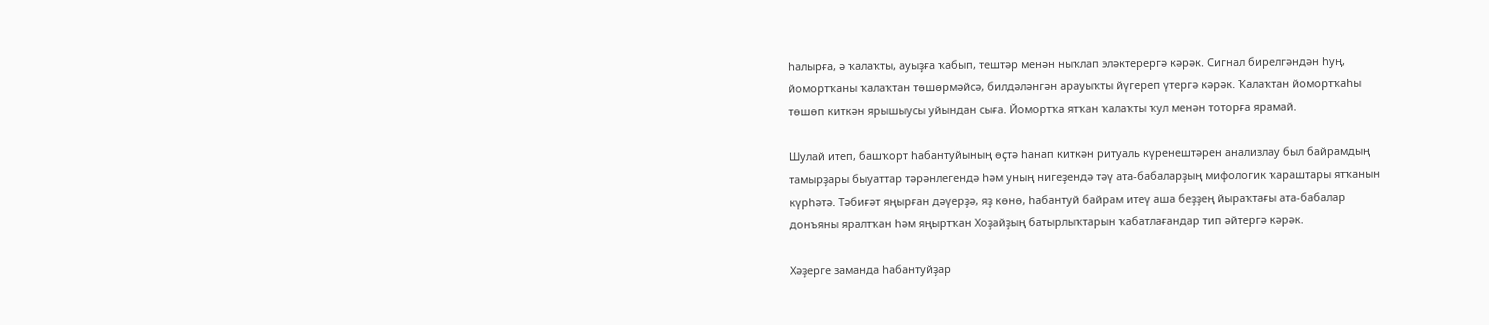һалырға, ә ҡалаҡты, ауыҙға ҡабып, тештәр менән ныҡлап эләктерергә кәрәк. Сигнал бирелгәндән һуң, йомортҡаны ҡалаҡтан төшөрмәйсә, билдәләнгән арауыҡты йүгереп үтергә кәрәк. Ҡалаҡтан йомортҡаһы төшөп киткән ярышыусы уйындан сыға. Йомортҡа ятҡан ҡалаҡты ҡул менән тоторға ярамай.

Шулай итеп, башҡорт һабантуйының өҫтә һанап киткән ритуаль күренештәрен анализлау был байрамдың тамырҙары быуаттар тәрәнлегендә һәм уның нигеҙендә тәү ата-бабаларҙың мифологик ҡараштары ятҡанын күрһәтә. Тәбиғәт яңырған дәүерҙә, яҙ көнө, һабантуй байрам итеү аша беҙҙең йыраҡтағы ата-бабалар донъяны яралтҡан һәм яңыртҡан Хоҙайҙың батырлыҡтарын ҡабатлағандар тип әйтергә кәрәк.

Хәҙерге заманда һабантуйҙар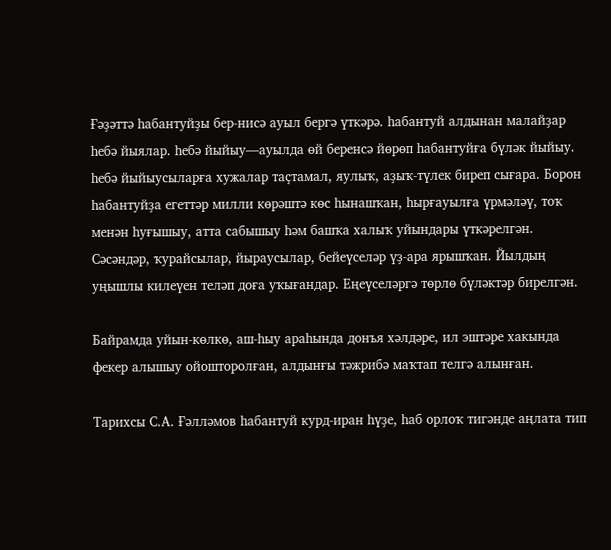Ғәҙәттә һабантуйҙы бер-нисә ауыл бергә үткәрә. һабантуй алдынан малайҙар һебә йыялар. һебә йыйыу—ауылда өй беренсә йөрөп һабантуйға бүләк йыйыу. һебә йыйыусыларға хужалар таҫтамал, яулыҡ, аҙыҡ-түлек биреп сығара. Борон һабантуйҙа егеттәр милли көрәштә көс һынашҡан, һырғауылға үрмәләү, тоҡ менән һуғышыу, атта сабышыу һәм башҡа халыҡ уйындары үткәрелгән. Сәсәндәр, ҡурайсылар, йыраусылар, бейеүселәр үҙ-ара ярышҡан. Йылдың уңышлы килеүен теләп доға уҡығандар. Еңеүселәргә төрлө бүләктәр бирелгән.

Байрамда уйын-көлкө, аш-һыу араһында донъя хәлдәре, ил эштәре хакында фекер алышыу ойошторолған, алдынғы тәжрибә маҡтап телгә алынған.

Тарихсы С.А. Ғәлләмов һабантуй курд-иран һүҙе, һаб орлоҡ тигәнде аңлата тип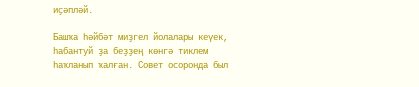иҫәпләй.

Башҡа һәйбәт миҙгел йолалары кеүек, һабантуй ҙа беҙҙең көнгә тиклем һаҡланып ҡалған. Совет осоронда был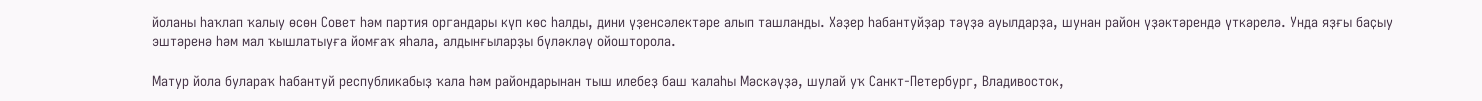йоланы һаҡлап ҡалыу өсөн Совет һәм партия органдары күп көс һалды, дини үҙенсәлектәре алып ташланды. Хәҙер һабантуйҙар тәүҙә ауылдарҙа, шунан район үҙәктәрендә үткәрелә. Унда яҙғы баҫыу эштәренә һәм мал ҡышлатыуға йомғаҡ яһала, алдынғыларҙы бүләкләү ойошторола.

Матур йола булараҡ һабантуй республикабыҙ ҡала һәм райондарынан тыш илебеҙ баш ҡалаһы Мәскәүҙә, шулай уҡ Санкт-Петербург, Владивосток,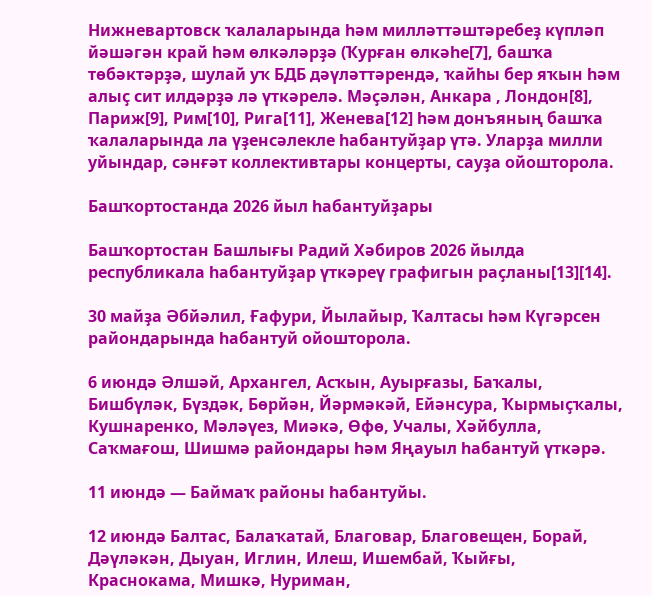Нижневартовск ҡалаларында һәм милләттәштәребеҙ күпләп йәшәгән край һәм өлкәләрҙә (Ҡурған өлкәһе[7], башҡа төбәктәрҙә, шулай уҡ БДБ дәүләттәрендә, ҡайһы бер яҡын һәм алыҫ сит илдәрҙә лә үткәрелә. Мәҫәлән, Анкара , Лондон[8], Париж[9], Рим[10], Рига[11], Женева[12] һәм донъяның башҡа ҡалаларында ла үҙенсәлекле һабантуйҙар үтә. Уларҙа милли уйындар, сәнғәт коллективтары концерты, сауҙа ойошторола.

Башҡортостанда 2026 йыл һабантуйҙары

Башҡортостан Башлығы Радий Хәбиров 2026 йылда республикала һабантуйҙар үткәреү графигын раҫланы[13][14].

30 майҙа Әбйәлил, Ғафури, Йылайыр, Ҡалтасы һәм Күгәрсен райондарында һабантуй ойошторола.

6 июндә Әлшәй, Архангел, Асҡын, Ауырғазы, Баҡалы, Бишбүләк, Бүздәк, Бөрйән, Йәрмәкәй, Ейәнсура, Ҡырмыҫҡалы, Кушнаренко, Мәләүез, Миәкә, Өфө, Учалы, Хәйбулла, Саҡмағош, Шишмә райондары һәм Яңауыл һабантуй үткәрә.

11 июндә — Баймаҡ районы һабантуйы.

12 июндә Балтас, Балаҡатай, Благовар, Благовещен, Борай, Дәүләкән, Дыуан, Иглин, Илеш, Ишембай, Ҡыйғы, Краснокама, Мишкә, Нуриман,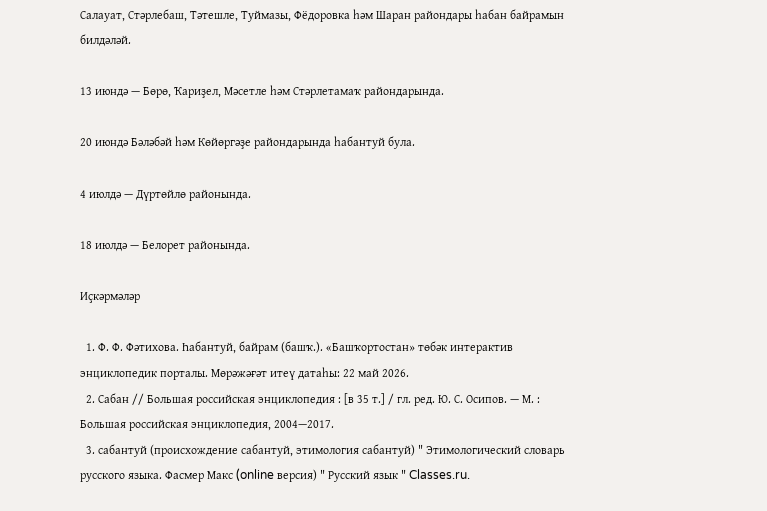Салауат, Стәрлебаш, Тәтешле, Туймазы, Фёдоровка һәм Шаран райондары һабан байрамын билдәләй.

13 июндә — Бөрө, Ҡариҙел, Мәсетле һәм Стәрлетамаҡ райондарында.

20 июндә Бәләбәй һәм Көйөргәҙе райондарында һабантуй була.

4 июлдә — Дүртөйлө районында.

18 июлдә — Белорет районында.

Иҫкәрмәләр

  1. Ф. Ф. Фәтихова. Һабантуй, байрам (башҡ.). «Башҡортостан» төбәк интерактив энциклопедик порталы. Мөрәжәғәт итеү датаһы: 22 май 2026.
  2. Сабан // Большая российская энциклопедия : [в 35 т.] / гл. ред. Ю. С. Осипов. — М. : Большая российская энциклопедия, 2004—2017.
  3. сабантуй (происхождение сабантуй, этимология сабантуй) " Этимологический словарь русского языка. Фасмер Макс (online версия) " Русский язык " Classes.ru.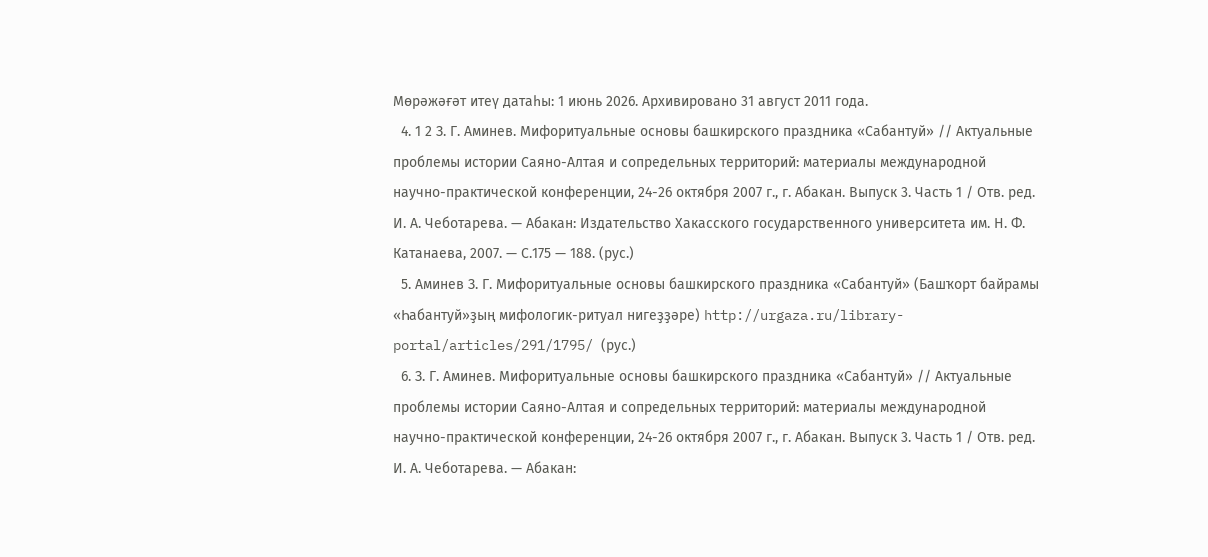Мөрәжәғәт итеү датаһы: 1 июнь 2026. Архивировано 31 август 2011 года.
  4. 1 2 З. Г. Аминев. Мифоритуальные основы башкирского праздника «Сабантуй» // Актуальные проблемы истории Саяно-Алтая и сопредельных территорий: материалы международной научно-практической конференции, 24-26 октября 2007 г., г. Абакан. Выпуск 3. Часть 1 / Отв. ред. И. А. Чеботарева. — Абакан: Издательство Хакасского государственного университета им. Н. Ф. Катанаева, 2007. — С.175 — 188. (рус.)
  5. Аминев З. Г. Мифоритуальные основы башкирского праздника «Сабантуй» (Башҡорт байрамы «Һабантуй»ҙың мифологик-ритуал нигеҙҙәре) http://urgaza.ru/library-portal/articles/291/1795/ (рус.)
  6. З. Г. Аминев. Мифоритуальные основы башкирского праздника «Сабантуй» // Актуальные проблемы истории Саяно-Алтая и сопредельных территорий: материалы международной научно-практической конференции, 24-26 октября 2007 г., г. Абакан. Выпуск 3. Часть 1 / Отв. ред. И. А. Чеботарева. — Абакан: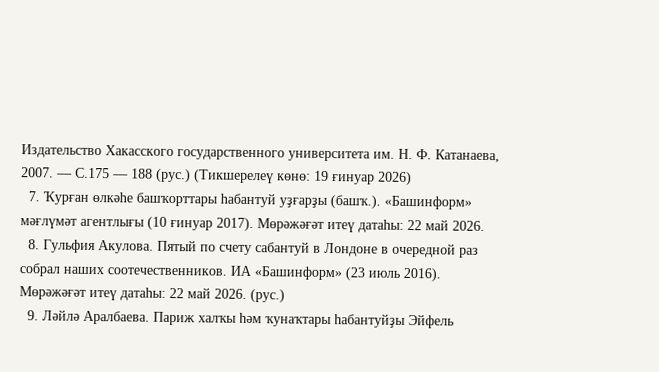Издательство Хакасского государственного университета им. Н. Ф. Катанаева, 2007. — С.175 — 188 (рус.) (Тикшерелеү көнө: 19 ғинуар 2026)
  7. Ҡурған өлкәһе башҡорттары һабантуй уҙғарҙы (башҡ.). «Башинформ» мәғлүмәт агентлығы (10 ғинуар 2017). Мөрәжәғәт итеү датаһы: 22 май 2026.
  8. Гульфия Акулова. Пятый по счету сабантуй в Лондоне в очередной раз собрал наших соотечественников. ИА «Башинформ» (23 июль 2016). Мөрәжәғәт итеү датаһы: 22 май 2026. (рус.)
  9. Ләйлә Аралбаева. Париж халҡы һәм ҡунаҡтары һабантуйҙы Эйфель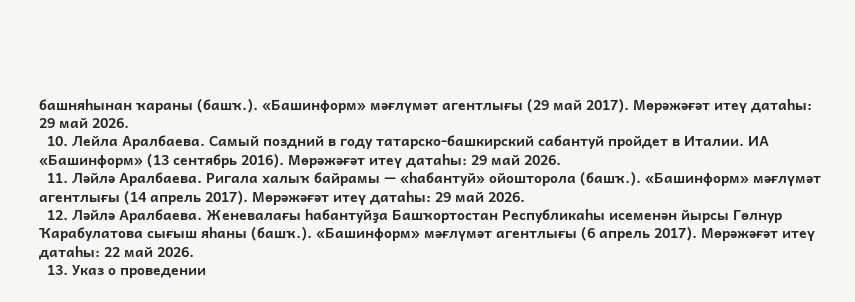башняһынан ҡараны (башҡ.). «Башинформ» мәғлүмәт агентлығы (29 май 2017). Мөрәжәғәт итеү датаһы: 29 май 2026.
  10. Лейла Аралбаева. Самый поздний в году татарско-башкирский сабантуй пройдет в Италии. ИА «Башинформ» (13 сентябрь 2016). Мөрәжәғәт итеү датаһы: 29 май 2026.
  11. Ләйлә Аралбаева. Ригала халыҡ байрамы — «һабантуй» ойошторола (башҡ.). «Башинформ» мәғлүмәт агентлығы (14 апрель 2017). Мөрәжәғәт итеү датаһы: 29 май 2026.
  12. Ләйлә Аралбаева. Женевалағы һабантуйҙа Башҡортостан Республикаһы исеменән йырсы Гөлнур Ҡарабулатова сығыш яһаны (башҡ.). «Башинформ» мәғлүмәт агентлығы (6 апрель 2017). Мөрәжәғәт итеү датаһы: 22 май 2026.
  13. Указ о проведении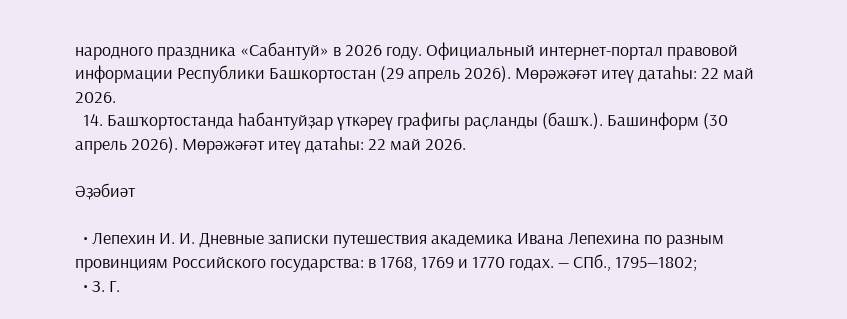народного праздника «Сабантуй» в 2026 году. Официальный интернет-портал правовой информации Республики Башкортостан (29 апрель 2026). Мөрәжәғәт итеү датаһы: 22 май 2026.
  14. Башҡортостанда һабантуйҙар үткәреү графигы раҫланды (башҡ.). Башинформ (30 апрель 2026). Мөрәжәғәт итеү датаһы: 22 май 2026.

Әҙәбиәт

  • Лепехин И. И. Дневные записки путешествия академика Ивана Лепехина по разным провинциям Российского государства: в 1768, 1769 и 1770 годах. — СПб., 1795—1802;
  • З. Г.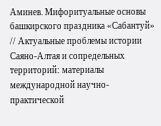Аминев. Мифоритуальные основы башкирского праздника «Сабантуй» // Актуальные проблемы истории Саяно-Алтая и сопредельных территорий: материалы международной научно-практической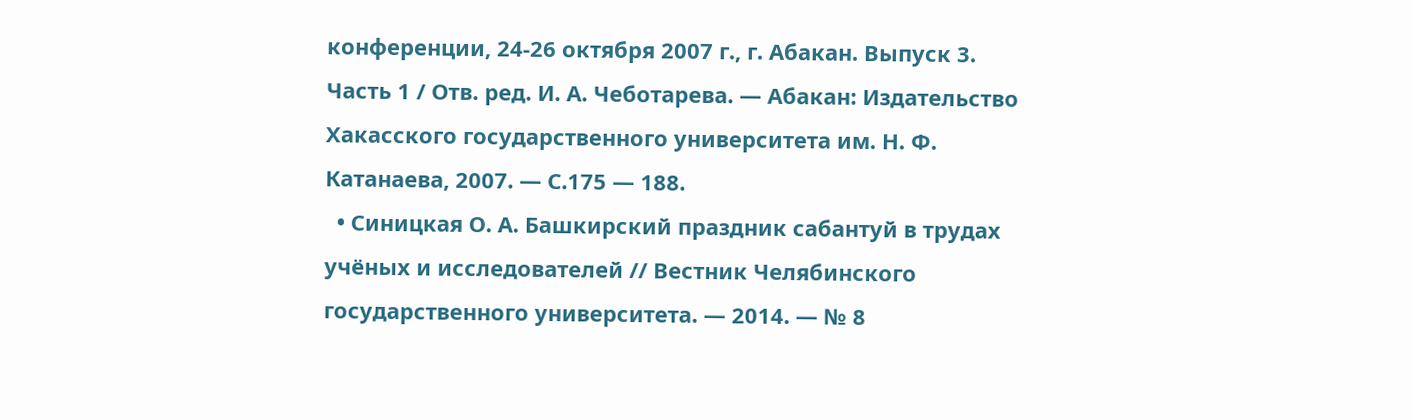конференции, 24-26 октября 2007 г., г. Абакан. Выпуск 3. Часть 1 / Отв. ред. И. А. Чеботарева. — Абакан: Издательство Хакасского государственного университета им. Н. Ф. Катанаева, 2007. — С.175 — 188.
  • Синицкая О. А. Башкирский праздник сабантуй в трудах учёных и исследователей // Вестник Челябинского государственного университета. — 2014. — № 8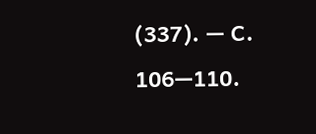(337). — С. 106—110.